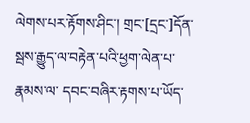ལེགས་པར་རྟོགས་ཤིང་། གྲང་[དྲང་]དོན་སྦས་རྒྱུད་ལ་བརྟེན་པའི་ཕྱག་ལེན་པ་རྣམས་ལ་ དབང་བཞིར་རྟགས་པ་ཡོད་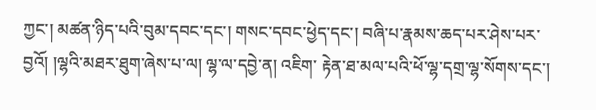ཀྱང་། མཚན་ཉིད་པའི་བུམ་དབང་དང་། གསང་དབང་ཕྱེད་དང་། བཞི་པ་རྣམས་ཆད་པར་ཤེས་པར་བྱའོ། །ལྷའི་མཐར་ཐུག་ཞེས་པ་ལ། ལྷ་ལ་དབྱེ་ན། འཇིག་ རྟེན་ཐ་མལ་པའི་ཕོ་ལྷ་དགྲ་ལྷ་སོགས་དང་།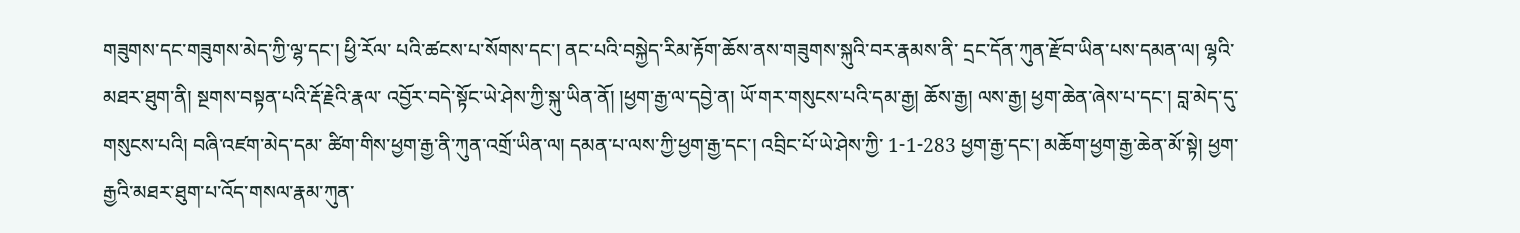གཟུགས་དང་གཟུགས་མེད་ཀྱི་ལྷ་དང་། ཕྱི་རོལ་ པའི་ཚངས་པ་སོགས་དང་། ནང་པའི་བསྐྱེད་རིམ་རྟོག་ཆོས་ནས་གཟུགས་སྐུའི་བར་རྣམས་ནི་ དྲང་དོན་ཀུན་རྫོབ་ཡིན་པས་དམན་ལ། ལྷའི་མཐར་ཐུག་ནི། སྔགས་བསྟན་པའི་རྡོ་རྗེའི་རྣལ་ འབྱོར་བདེ་སྟོང་ཡེ་ཤེས་ཀྱི་སྐུ་ཡིན་ནོ། །ཕྱག་རྒྱ་ལ་དབྱེ་ན། ཡོ་གར་གསུངས་པའི་དམ་རྒྱ། ཆོས་རྒྱ། ལས་རྒྱ། ཕྱག་ཆེན་ཞེས་པ་དང་། བླ་མེད་དུ་གསུངས་པའི། བཞི་འཛག་མེད་དམ་ ཚིག་གིས་ཕྱག་རྒྱ་ནི་ཀུན་འགྲོ་ཡིན་ལ། དམན་པ་ལས་ཀྱི་ཕྱག་རྒྱ་དང་། འབྲིང་པོ་ཡེ་ཤེས་ཀྱི་ 1-1-283 ཕྱག་རྒྱ་དང་། མཆོག་ཕྱག་རྒྱ་ཆེན་མོ་སྟེ། ཕྱག་རྒྱའི་མཐར་ཐུག་པ་འོད་གསལ་རྣམ་ཀུན་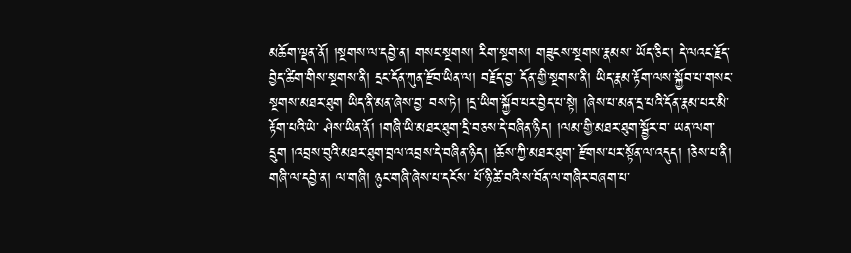མཆོག་ལྡན་ནོ། །སྔགས་ལ་དབྱེ་ན། གསང་སྔགས། རིག་སྔགས། གཟུངས་སྔགས་རྣམས་ ཡོད་ཅིང་། དེ་ལའང་རྗོད་བྱེད་ཚིག་གིས་སྔགས་ནི། དྲང་དོན་ཀུན་རྫོབ་ཡིན་ལ། བརྗོད་བྱ་ དོན་གྱི་སྔགས་ནི། ཡིད་རྣམ་རྟོག་ལས་སྐྱོབ་པ་གསང་སྔགས་མཐར་ཐུག ཡིད་ནི་མན་ཞེས་བྱ་ བས་ཏེ། །དྲ་ཡིག་སྐྱོབ་པར་བྱེད་པ་སྟེ། །ཞེས་པ་མན་དྲ་པའི་དོན་རྣམ་པར་མི་རྟོག་པའི་ཡེ་ ཤེས་ཡིན་ནོ། །གཞི་ཡི་མཐར་ཐུག་དྲི་བཅས་དེ་བཞིན་ཉིད། །ལམ་གྱི་མཐར་ཐུག་སྦྱོར་བ་ ཡན་ལག་དྲུག །འབྲས་བུའི་མཐར་ཐུག་བྲལ་འབྲས་དེ་བཞིན་ཉིད། །ཆོས་ཀྱི་མཐར་ཐུག་ རྫོགས་པར་སྟོན་ལ་འདུད། །ཅེས་པ་ནི། གཞི་ལ་དབྱེ་ན། ལ་གཞི། ཉུང་གཞི་ཞེས་པ་དངོས་ པོ་ཉི་ཚེ་བའི་ས་བོན་ལ་གཞིར་བཞག་པ་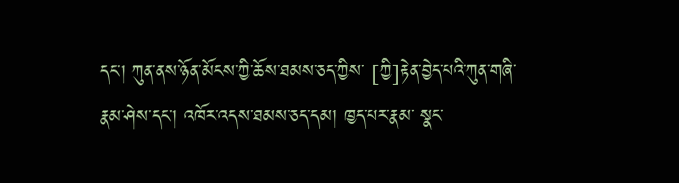དང་། ཀུན་ནས་ཉོན་མོངས་ཀྱི་ཆོས་ཐམས་ཅད་ཀྱིས་ [ཀྱི]རྟེན་བྱེད་པའི་ཀུན་གཞི་རྣམ་ཤེས་དང་། འཁོར་འདས་ཐམས་ཅད་དམ། ཁྱད་པར་རྣམ་ སྣང་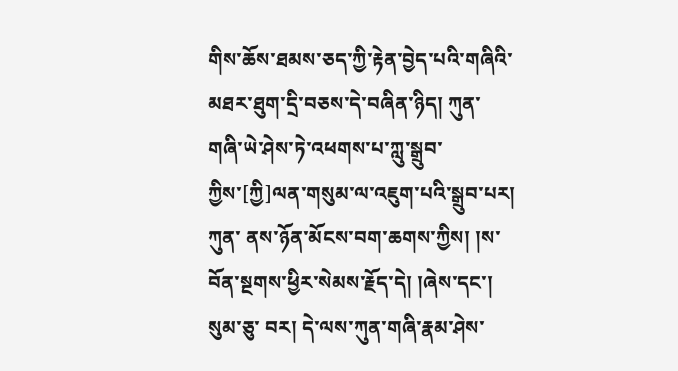གིས་ཆོས་ཐམས་ཅད་ཀྱི་རྟེན་བྱེད་པའི་གཞིའི་མཐར་ཐུག་དྲི་བཅས་དེ་བཞིན་ཉིད། ཀུན་ གཞི་ཡེ་ཤེས་ཏེ་འཕགས་པ་ཀླུ་སྒྲུབ་ཀྱིས་[ཀྱི]ལན་གསུམ་ལ་འཇུག་པའི་སྒྲུབ་པར། ཀུན་ ནས་ཉོན་མོངས་བག་ཆགས་ཀྱིས། །ས་བོན་སྔགས་ཕྱིར་སེམས་རྗོད་དེ། །ཞེས་དང་། སུམ་ཅུ་ བར། དེ་ལས་ཀུན་གཞི་རྣམ་ཤེས་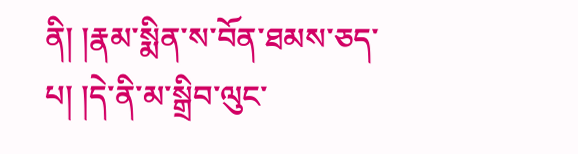ནི། །རྣམ་སྨིན་ས་བོན་ཐམས་ཅད་པ། །དེ་ནི་མ་སྒྲིབ་ལུང་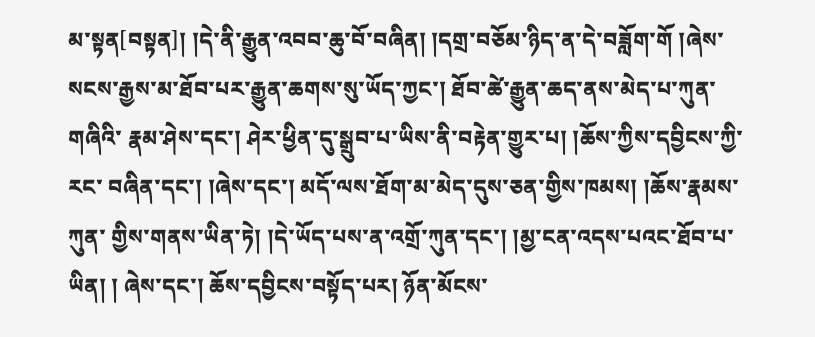མ་སྟན[བསྟན]། །དེ་ནི་རྒྱུན་འབབ་ཆུ་བོ་བཞིན། །དགྲ་བཅོམ་ཉིད་ན་དེ་བཟློག་གོ །ཞེས་ སངས་རྒྱས་མ་ཐོབ་པར་རྒྱུན་ཆགས་སུ་ཡོད་ཀྱང་། ཐོབ་ཚེ་རྒྱུན་ཆད་ནས་མེད་པ་ཀུན་གཞིའི་ རྣམ་ཤེས་དང་། ཤེར་ཕྱིན་དུ་སྒྲུབ་པ་ཡིས་ནི་བརྟེན་གྱུར་པ། །ཆོས་ཀྱིས་དབྱིངས་ཀྱི་རང་ བཞིན་དང་། །ཞེས་དང་། མདོ་ལས་ཐོག་མ་མེད་དུས་ཅན་གྱིས་ཁམས། །ཆོས་རྣམས་ཀུན་ གྱིས་གནས་ཡིན་ཏེ། །དེ་ཡོད་པས་ན་འགྲོ་ཀུན་དང་། །མྱ་ངན་འདས་པའང་ཐོབ་པ་ཡིན། ། ཞེས་དང་། ཆོས་དབྱིངས་བསྟོད་པར། ཉོན་མོངས་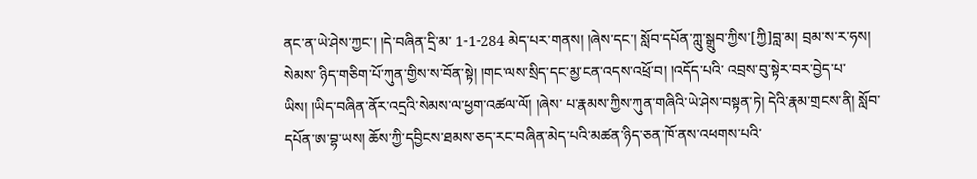ནང་ན་ཡེ་ཤེས་ཀྱང་། །དེ་བཞིན་དྲི་མ་ 1-1-284 མེད་པར་གནས། །ཞེས་དང་། སློབ་དཔོན་ཀླུ་སྒྲུབ་ཀྱིས་[ཀྱི]བླ་མ། བྲམ་ས་ར་ཧས། སེམས་ ཉིད་གཅིག་པོ་ཀུན་གྱིས་ས་བོན་སྟེ། །གང་ལས་སྲིད་དང་མྱ་ངན་འདས་འཕྲོ་བ། །འདོད་པའི་ འབྲས་བུ་སྟེར་བར་བྱེད་པ་ཡིས། །ཡིད་བཞིན་ནོར་འདྲའི་སེམས་ལ་ཕྱག་འཚལ་ལོ། །ཞེས་ པ་རྣམས་ཀྱིས་ཀུན་གཞིའི་ཡེ་ཤེས་བསྟན་ཏེ། དེའི་རྣམ་གྲངས་ནི། སློབ་དཔོན་ཨ་བྷ་ཡས། ཆོས་ཀྱི་དབྱིངས་ཐམས་ཅད་རང་བཞིན་མེད་པའི་མཚན་ཉིད་ཅན་ཁོ་ནས་འཕགས་པའི་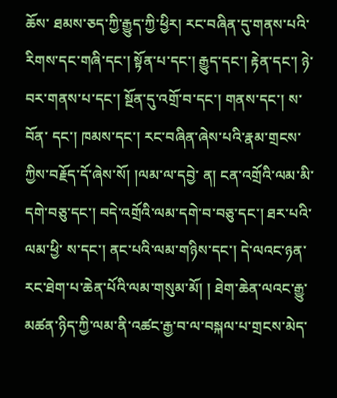ཆོས་ ཐམས་ཅད་ཀྱི་རྒྱུད་ཀྱི་ཕྱིར། རང་བཞིན་དུ་གནས་པའི་རིགས་དང་གཞི་དང་། སྟོན་པ་དང་། རྒྱུད་དང་། རྟེན་དང་། ཉེ་བར་གནས་པ་དང་། སྔོན་དུ་འགྲོ་བ་དང་། གནས་དང་། ས་བོན་ དང་། ཁམས་དང་། རང་བཞིན་ཞེས་པའི་རྣམ་གྲངས་ཀྱིས་བརྗོད་དོ་ཞེས་སོ། །ལམ་ལ་དབྱེ་ ན། ངན་འགྲོའི་ལམ་མི་དགེ་བཅུ་དང་། བདེ་འགྲོའི་ལམ་དགེ་བ་བཅུ་དང་། ཐར་པའི་ལམ་ཕྱི་ ས་དང་། ནང་པའི་ལམ་གཉིས་དང་། དེ་ལའང་ཉན་རང་ཐེག་པ་ཆེན་པོའི་ལམ་གསུམ་མོ། ། ཐེག་ཆེན་ལའང་རྒྱུ་མཚན་ཉིད་ཀྱི་ལམ་ནི་འཚང་རྒྱ་བ་ལ་བསྐལ་པ་གྲངས་མེད་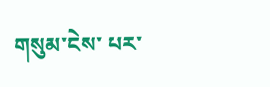གསུམ་ངེས་ པར་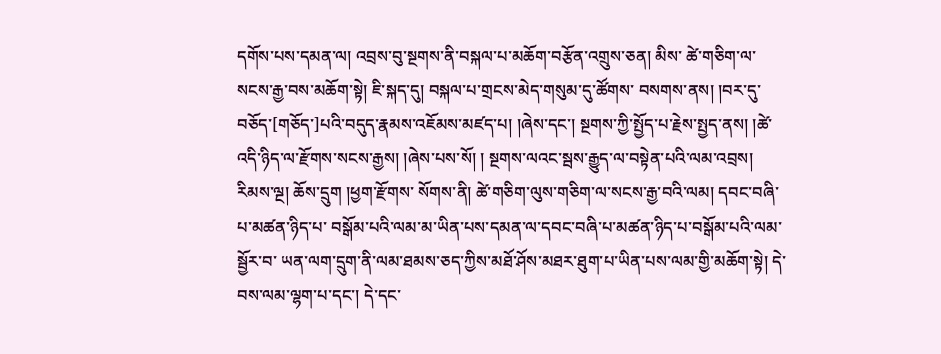དགོས་པས་དམན་ལ། འབྲས་བུ་སྔགས་ནི་བསྐལ་པ་མཆོག་བརྩོན་འགྲུས་ཅན། མིས་ ཚེ་གཅིག་ལ་སངས་རྒྱ་བས་མཆོག་སྟེ། ཇི་སྐད་དུ། བསྐལ་པ་གྲངས་མེད་གསུམ་དུ་ཚོགས་ བསགས་ནས། །བར་དུ་བཅོད་[གཅོད་]པའི་བདུད་རྣམས་འཇོམས་མཛད་པ། །ཞེས་དང་། སྔགས་ཀྱི་སྤྱོད་པ་རྗེས་སྤྱད་ནས། །ཚེ་འདི་ཉིད་ལ་རྫོགས་སངས་རྒྱས། །ཞེས་པས་སོ། ། སྔགས་ལའང་སྦས་རྒྱུད་ལ་བསྟེན་པའི་ལམ་འབྲས། རིམས་ལྔ། ཆོས་དྲུག །ཕྱག་རྫོགས་ སོགས་ནི། ཚེ་གཅིག་ལུས་གཅིག་ལ་སངས་རྒྱ་བའི་ལམ། དབང་བཞི་པ་མཚན་ཉིད་པ་ བསྒོམ་པའི་ལམ་མ་ཡིན་པས་དམན་ལ་དབང་བཞི་པ་མཚན་ཉིད་པ་བསྒོམ་པའི་ལམ་སྦྱོར་བ་ ཡན་ལག་དྲུག་ནི་ལམ་ཐམས་ཅད་ཀྱིས་མཐོ་ཤོས་མཐར་ཐུག་པ་ཡིན་པས་ལམ་གྱི་མཆོག་སྟེ། དེ་བས་ལམ་ལྷག་པ་དང་། དེ་དང་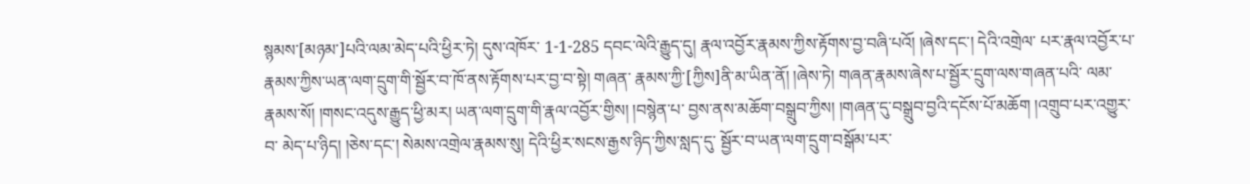སྙམས་[མཉམ་]པའི་ལམ་མེད་པའི་ཕྱིར་ཏེ། དུས་འཁོར་ 1-1-285 དབང་ལེའི་རྒྱུད་དུ། རྣལ་འབྱོར་རྣམས་ཀྱིས་རྟོགས་བྱ་བཞི་པའོ། །ཞེས་དང་། དེའི་འགྲེལ་ པར་རྣལ་འབྱོར་པ་རྣམས་ཀྱིས་ཡན་ལག་དྲུག་གི་སྦྱོར་བ་ཁོ་ནས་རྟོགས་པར་བྱ་བ་སྟེ། གཞན་ རྣམས་ཀྱི་[ཀྱིས]ནི་མ་ཡིན་ནོ། །ཞེས་ཏེ། གཞན་རྣམས་ཞེས་པ་སྦྱོར་དྲུག་ལས་གཞན་པའི་ ལམ་རྣམས་སོ། །གསང་འདུས་རྒྱུད་ཕྱི་མར། ཡན་ལག་དྲུག་གི་རྣལ་འབྱོར་གྱིས། །བསྙེན་པ་ བྱས་ནས་མཆོག་བསྒྲུབ་ཀྱིས། །གཞན་དུ་བསྒྲུབ་བྱའི་དངོས་པོ་མཆོག །འགྲུབ་པར་འགྱུར་བ་ མེད་པ་ཉིད། །ཅེས་དང་། སེམས་འགྲེལ་རྣམས་སུ། དེའི་ཕྱིར་སངས་རྒྱས་ཉིད་ཀྱིས་སླད་དུ་ སྦྱོར་བ་ཡན་ལག་དྲུག་བསྒོམ་པར་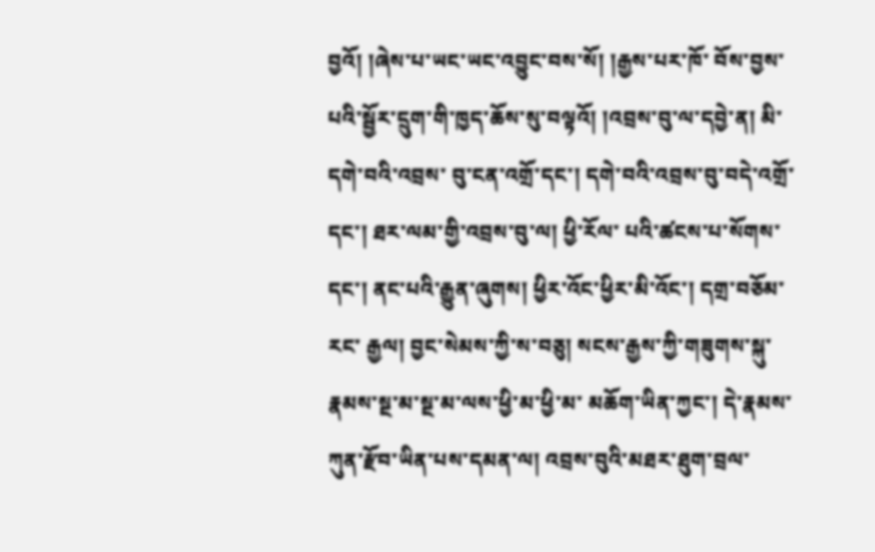བྱའོ། །ཞེས་པ་ཡང་ཡང་འབྱུང་བས་སོ། །རྒྱས་པར་ཁོ་ བོས་བྱས་པའི་སྦྱོར་དྲུག་གི་ཁྱད་ཆོས་སུ་བལྟའོ། །འབྲས་བུ་ལ་དབྱེ་ན། མི་དགེ་བའི་འབྲས་ བུ་ངན་འགྲོ་དང་། དགེ་བའི་འབྲས་བུ་བདེ་འགྲོ་དང་། ཐར་ལམ་གྱི་འབྲས་བུ་ལ། ཕྱི་རོལ་ པའི་ཚངས་པ་སོགས་དང་། ནང་པའི་རྒྱུན་ཞུགས། ཕྱིར་འོང་ཕྱིར་མི་འོང་། དགྲ་བཅོམ་རང་ རྒྱལ། བྱང་སེམས་ཀྱི་ས་བཅུ། སངས་རྒྱས་ཀྱི་གཟུགས་སྐུ་རྣམས་སྔ་མ་སྔ་མ་ལས་ཕྱི་མ་ཕྱི་མ་ མཆོག་ཡིན་ཀྱང་། དེ་རྣམས་ཀུན་རྫོབ་ཡིན་པས་དམན་ལ། འབྲས་བུའི་མཐར་ཐུག་བྲལ་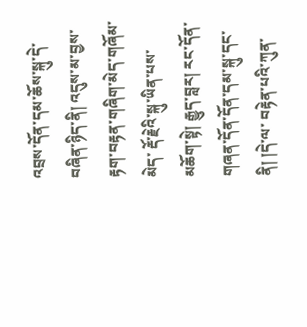འབྲས་དོན་དམ་ཆོས་སྐུ་དེ་བཞིན་ཉིད་ནི། འདུས་མ་བྱས་རྟག་བརྟན་གཞིག་མེད་གཞོམ་མེད་ རྡོ་རྗེའི་སྐུ་ཡིན་པས་མཆོག་སྟེ། རྒྱུད་བླར། རང་དོན་གཞན་དོན་དོན་དམ་སྐུ་དང་ནི། །དེ་ལ་ བརྟེན་པའི་ཀུན་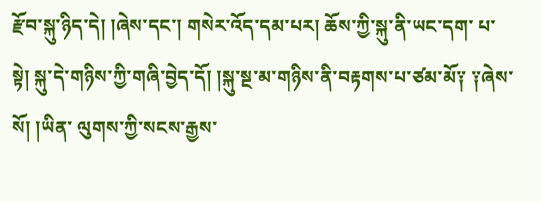རྫོབ་སྐུ་ཉིད་དེ། །ཞེས་དང་། གསེར་འོད་དམ་པར། ཆོས་ཀྱི་སྐུ་ནི་ཡང་དག་ པ་སྟེ། སྐུ་དེ་གཉིས་ཀྱི་གཞི་བྱེད་དོ། །སྐུ་སྔ་མ་གཉིས་ནི་བརྟགས་པ་ཙམ་མོ༑ ༑ཞེས་སོ། །ཡིན་ ལུགས་ཀྱི་སངས་རྒྱས་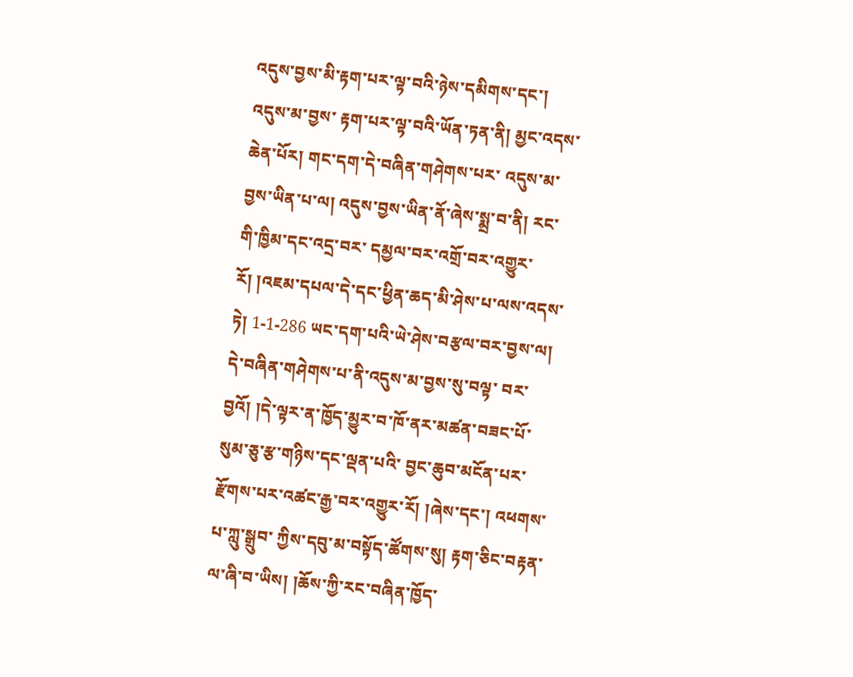འདུས་བྱས་མི་རྟག་པར་ལྟ་བའི་ཉེས་དམིགས་དང་། འདུས་མ་བྱས་ རྟག་པར་ལྟ་བའི་ཡོན་ཏན་ནི། མྱང་འདས་ཆེན་པོར། གང་དག་དེ་བཞིན་གཤེགས་པར་ འདུས་མ་བྱས་ཡིན་པ་ལ། འདུས་བྱས་ཡིན་ནོ་ཞེས་སྨྲ་བ་ནི། རང་གི་ཁྱིམ་དང་འདྲ་བར་ དམྱལ་བར་འགྲོ་བར་འགྱུར་རོ། །འཇམ་དཔལ་དེ་དང་ཕྱིན་ཆད་མི་ཤེས་པ་ལས་འདས་ཏེ། 1-1-286 ཡང་དག་པའི་ཡེ་ཤེས་བརྩལ་བར་བྱས་ལ། དེ་བཞིན་གཤེགས་པ་ནི་འདུས་མ་བྱས་སུ་བལྟ་ བར་བྱའོ། །དེ་ལྟར་ན་ཁྱོད་མྱུར་བ་ཁོ་ནར་མཚན་བཟང་པོ་སུམ་ཅུ་རྩ་གཉིས་དང་ལྡན་པའི་ བྱང་ཆུབ་མངོན་པར་རྫོགས་པར་འཚང་རྒྱ་བར་འགྱུར་རོ། །ཞེས་དང་། འཕགས་པ་ཀླུ་སྒྲུབ་ ཀྱིས་དབུ་མ་བསྟོད་ཚོགས་སུ། རྟག་ཅིང་བརྟན་ལ་ཞི་བ་ཡིས། །ཆོས་ཀྱི་རང་བཞིན་ཁྱོད་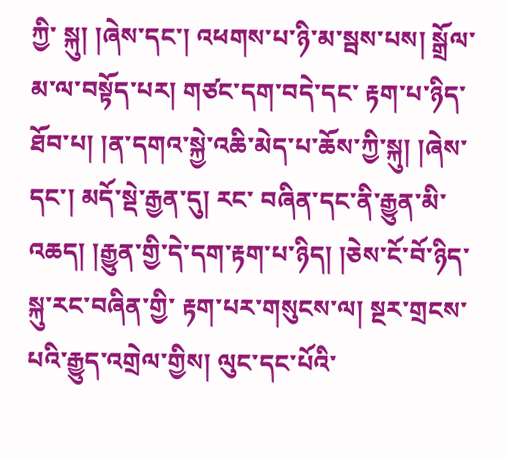ཀྱི་ སྐུ། །ཞེས་དང་། འཕགས་པ་ཉི་མ་སྦས་པས། སྒྲོལ་མ་ལ་བསྟོད་པར། གཙང་དག་བདེ་དང་ རྟག་པ་ཉིད་ཐོབ་པ། །ན་དགའ་སྐྱེ་འཆི་མེད་པ་ཆོས་ཀྱི་སྐུ། །ཞེས་དང་། མདོ་སྡེ་རྒྱན་དུ། རང་ བཞིན་དང་ནི་རྒྱུན་མི་འཆད། །རྒྱུན་གྱི་དེ་དག་རྟག་པ་ཉིད། །ཅེས་ངོ་བོ་ཉིད་སྐུ་རང་བཞིན་གྱི་ རྟག་པར་གསུངས་ལ། སྔར་གྲངས་པའི་རྒྱུད་འགྲེལ་གྱིས། ལུང་དང་པོའི་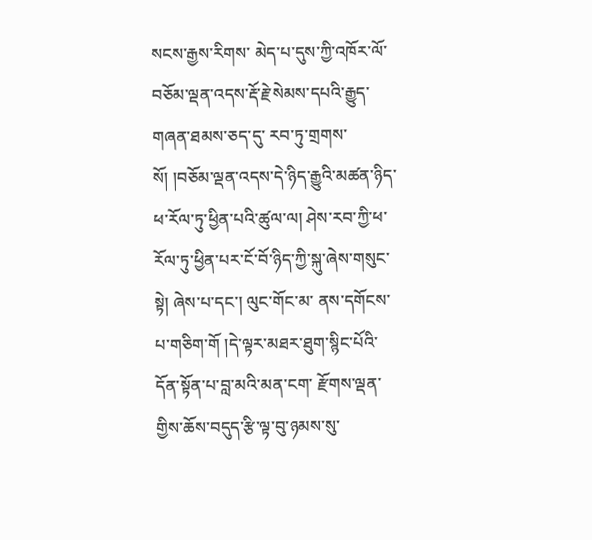སངས་རྒྱས་རིགས་ མེད་པ་དུས་ཀྱི་འཁོར་ལོ་བཅོམ་ལྡན་འདས་རྡོ་རྗེ་སེམས་དཔའི་རྒྱུད་གཞན་ཐམས་ཅད་དུ་ རབ་ཏུ་གྲགས་སོ། །བཅོམ་ལྡན་འདས་དེ་ཉིད་རྒྱུའི་མཚན་ཉིད་ཕ་རོལ་ཏུ་ཕྱིན་པའི་ཚུལ་ལ། ཤེས་རབ་ཀྱི་ཕ་རོལ་ཏུ་ཕྱིན་པར་ངོ་བོ་ཉིད་ཀྱི་སྐུ་ཞེས་གསུང་སྟེ། ཞེས་པ་དང་། ལུང་གོང་མ་ ནས་དགོངས་པ་གཅིག་གོ །དེ་ལྟར་མཐར་ཐུག་སྙིང་པོའི་དོན་སྟོན་པ་བླ་མའི་མན་ངག་ རྫོགས་ལྡན་གྱིས་ཆོས་བདུད་རྩི་ལྟ་བུ་ཉམས་སུ་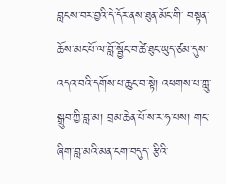བླངས་བར་བྱའི་དེ་དོར་ནས་ཐུན་མོང་གི་ བསྟན་ཆོས་མང་པོ་ལ་བློ་སྦྱོང་བ་ཚེ་ཐུང་ཡུད་ཙམ་དུས་འདའ་བའི་དགོས་པ་ཆུང་བ་སྟེ། འཕགས་པ་ཀླུ་སྒྲུབ་ཀྱི་བླ་མ། བྲམ་ཆེན་པོ་ས་ར་ཧ་པས། གང་ཞིག་བླ་མའི་མན་ངག་བདུད་ རྩིའི་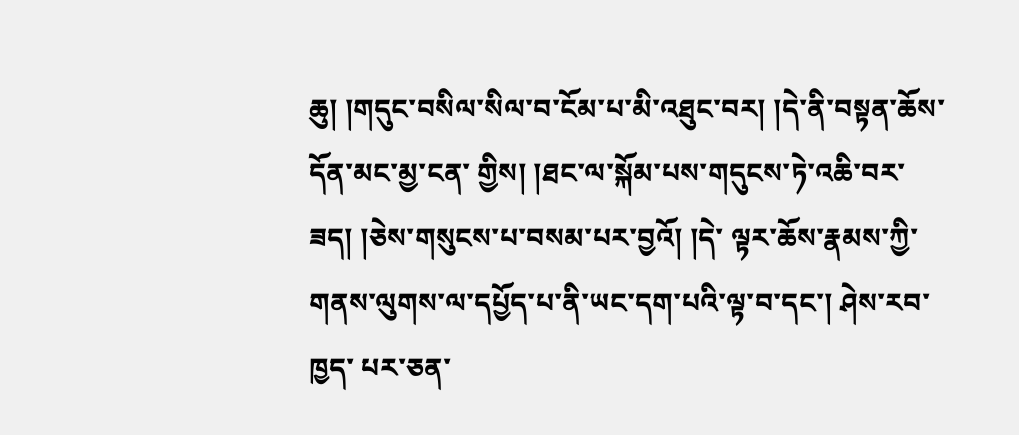ཆུ། །གདུང་བསིལ་སིལ་བ་ངོམ་པ་མི་འཐུང་བར། །དེ་ནི་བསྟན་ཆོས་དོན་མང་མྱ་ངན་ གྱིས། །ཐང་ལ་སྐོམ་པས་གདུངས་ཏེ་འཆི་བར་ཟད། །ཅེས་གསུངས་པ་བསམ་པར་བྱའོ། །དེ་ ལྟར་ཆོས་རྣམས་ཀྱི་གནས་ལུགས་ལ་དཔྱོད་པ་ནི་ཡང་དག་པའི་ལྟ་བ་དང་། ཤེས་རབ་ཁྱད་ པར་ཅན་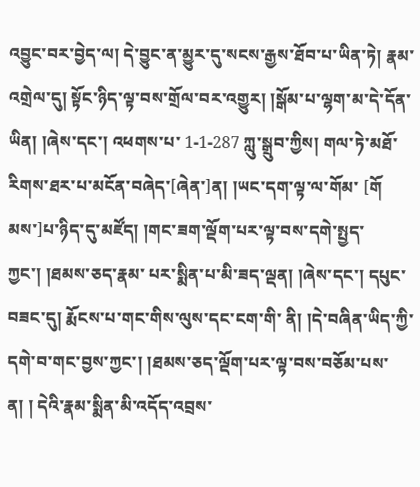འབྱུང་བར་བྱེད་ལ། དེ་བྱུང་ན་མྱུར་དུ་སངས་རྒྱས་ཐོབ་པ་ཡིན་ཏེ། རྣམ་འགྲེལ་དུ། སྟོང་ཉིད་ལྟ་བས་གྲོལ་བར་འགྱུར། །སྒོམ་པ་ལྷག་མ་དེ་དོན་ཡིན། །ཞེས་དང་། འཕགས་པ་ 1-1-287 ཀླུ་སྒྲུབ་ཀྱིས། གལ་ཏེ་མཐོ་རིགས་ཐར་པ་མངོན་བཞེད་[ཞེན་]ན། །ཡང་དག་ལྟ་ལ་གོམ་ [གོ མས་]པ་ཉིད་དུ་མཛོད། །གང་ཟག་ལྡོག་པར་ལྟ་བས་དགེ་སྤྱད་ཀྱང་། །ཐམས་ཅད་རྣམ་ པར་སྨིན་པ་མི་ཟད་ལྡན། །ཞེས་དང་། དཔུང་བཟང་དུ། རྨོངས་པ་གང་གིས་ལུས་དང་ངག་གི་ ནི། །དེ་བཞིན་ཡིད་ཀྱི་དགེ་བ་གང་བྱས་ཀྱང་། །ཐམས་ཅད་ལྡོག་པར་ལྟ་བས་བཅོམ་པས་ན། ། དེའི་རྣམ་སྨིན་མི་འདོད་འབྲས་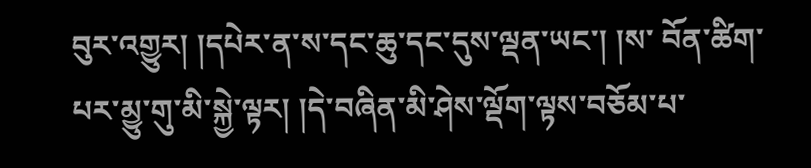བུར་འགྱུར། །དཔེར་ན་ས་དང་ཆུ་དང་དུས་ལྡན་ཡང་། །ས་ བོན་ཚིག་པར་མྱུ་གུ་མི་སྐྱེ་ལྟར། །དེ་བཞིན་མི་ཤེས་ལྡོག་ལྟས་བཅོམ་པ་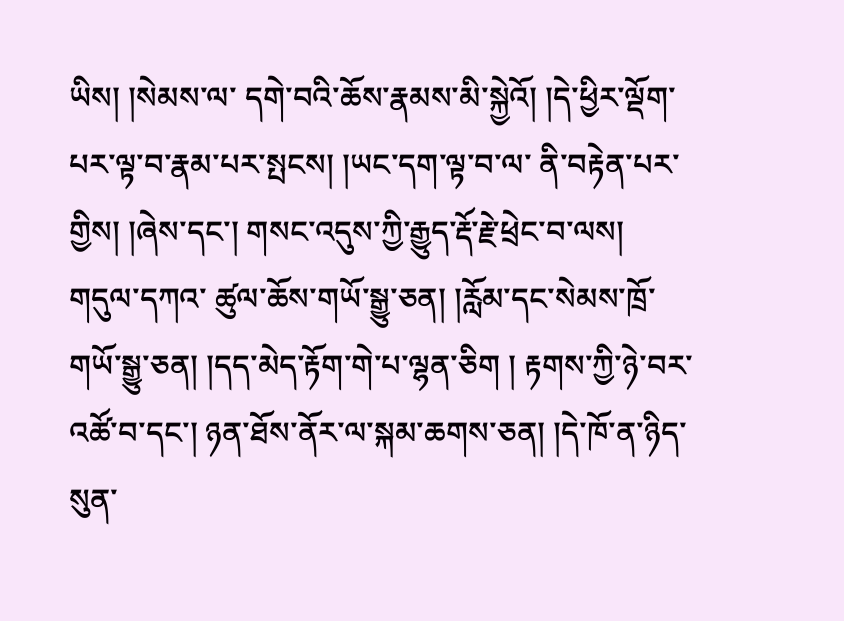ཡིས། །སེམས་ལ་ དགེ་བའི་ཆོས་རྣམས་མི་སྐྱེའོ། །དེ་ཕྱིར་ལྡོག་པར་ལྟ་བ་རྣམ་པར་སྤངས། །ཡང་དག་ལྟ་བ་ལ་ ནི་བརྟེན་པར་གྱིས། །ཞེས་དང་། གསང་འདུས་ཀྱི་རྒྱུད་རྡོ་རྗེ་ཕྲེང་བ་ལས། གདུལ་དཀའ་ ཚུལ་ཆོས་གཡོ་སྒྱུ་ཅན། །རློམ་དང་སེམས་ཁྲོ་གཡོ་སྒྱུ་ཅན། །དད་མེད་རྟོག་གེ་པ་ལྷན་ཅིག ། རྟགས་ཀྱི་ཉེ་བར་འཚོ་བ་དང་། ཉན་ཐོས་ནོར་ལ་སྐམ་ཆགས་ཅན། །དེ་ཁོ་ན་ཉིད་སུན་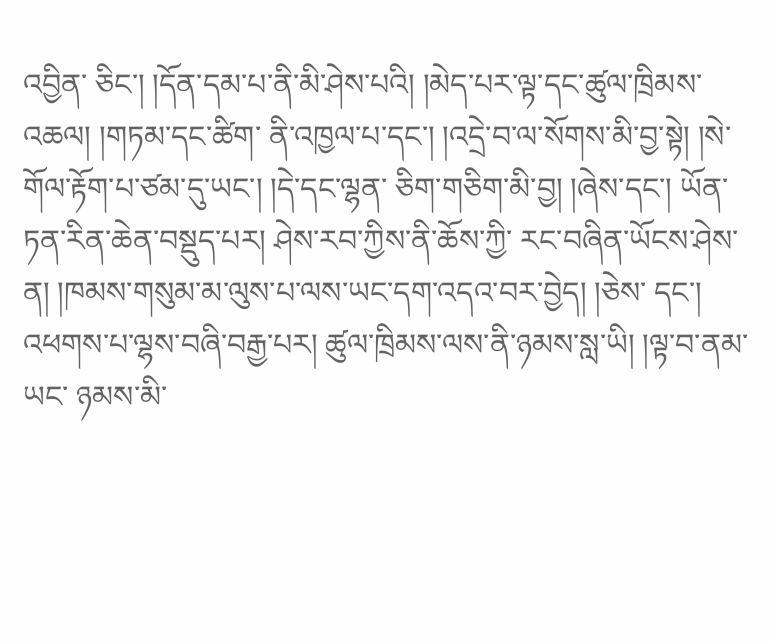འབྱིན་ ཅིང་། །དོན་དམ་པ་ནི་མི་ཤེས་པའི། །མེད་པར་ལྟ་དང་ཚུལ་ཁྲིམས་འཆལ། །གཏམ་དང་ཚིག་ ནི་འཁྱལ་པ་དང་། །འདྲེ་བ་ལ་སོགས་མི་བྱ་སྟེ། །སེ་གོལ་རྟོག་པ་ཙམ་དུ་ཡང་། །དེ་དང་ལྷན་ ཅིག་གཅིག་མི་བྱ། །ཞེས་དང་། ཡོན་ཏན་རིན་ཆེན་བསྡུད་པར། ཤེས་རབ་ཀྱིས་ནི་ཆོས་ཀྱི་ རང་བཞིན་ཡོངས་ཤེས་ན། །ཁམས་གསུམ་མ་ལུས་པ་ལས་ཡང་དག་འདའ་བར་བྱེད། །ཅེས་ དང་། འཕགས་པ་ལྷས་བཞི་བརྒྱ་པར། ཚུལ་ཁྲིམས་ལས་ནི་ཉམས་སླ་ཡི། །ལྟ་བ་ནམ་ཡང་ ཉམས་མི་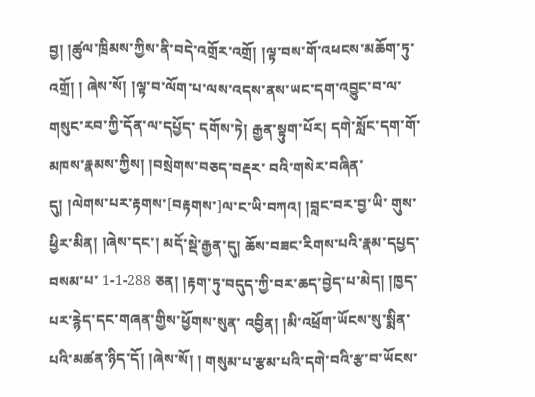བྱ། །ཚུལ་ཁྲིམས་ཀྱིས་ནི་བདེ་འགྲོར་འགྲོ། །ལྟ་བས་གོ་འཕངས་མཆོག་ཏུ་འགྲོ། ། ཞེས་སོ། །ལྟ་བ་ལོག་པ་ལས་འདས་ནས་ཡང་དག་འབྱུང་བ་ལ་གསུང་རབ་ཀྱི་དོན་ལ་དཔྱོད་ དགོས་ཏེ། རྒྱན་སྟུག་པོར། དགེ་སློང་དག་གོ་མཁས་རྣམས་ཀྱིས། །བསྲེགས་བཅད་བརྡར་ བའི་གསེར་བཞིན་དུ། །ལེགས་པར་རྟགས་[བརྟགས་]ལ་ང་ཡི་བཀའ། །བླང་བར་བྱ་ཡི་ གུས་ཕྱིར་མིན། །ཞེས་དང་། མདོ་སྡེ་རྒྱན་དུ། ཆོས་བཟང་རིགས་པའི་རྣམ་དཔྱད་བསམ་པ་ 1-1-288 ཅན། །རྟག་ཏུ་བདུད་ཀྱི་བར་ཆད་བྱེད་པ་མེད། །ཁྱད་པར་རྙེད་དང་གཞན་གྱིས་ཕྱོགས་སུན་ འབྱིན། །མི་འཕྲོག་ཡོངས་སུ་སྨིན་པའི་མཚན་ཉིད་དོ། །ཞེས་སོ། ། གསུམ་པ་རྩམ་པའི་དགེ་བའི་རྩ་བ་ཡོངས་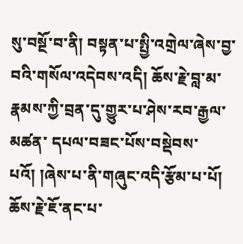སུ་བསྔོ་བ་ནི། བསྟན་པ་སྤྱི་འགྲེལ་ཞེས་བྱ་ བའི་གསོལ་འདེབས་འདི། ཆོས་རྗེ་བླ་མ་རྣམས་ཀྱི་བྲན་དུ་གྱུར་པ་ཤེས་རབ་རྒྱལ་མཚན་ དཔལ་བཟང་པོས་བསྡེབས་པའོ། །ཞེས་པ་ནི་གཞུང་འདི་རྩོམ་པ་པོ། ཆོས་རྗེ་ཇོ་ནང་པ་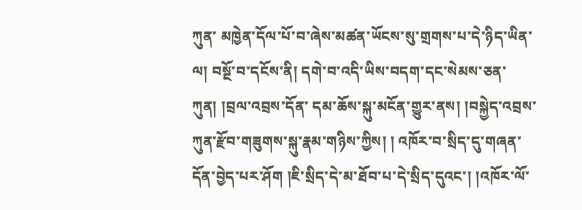ཀུན་ མཁྱེན་དོལ་པོ་བ་ཞེས་མཚན་ཡོངས་སུ་གྲགས་པ་དེ་ཉིད་ཡིན་ལ། བསྔོ་བ་དངོས་ནི། དགེ་བ་འདི་ཡིས་བདག་དང་སེམས་ཅན་ཀུན། །བྲལ་འབྲས་དོན་ དམ་ཆོས་སྐུ་མངོན་གྱུར་ནས། །བསྐྱེད་འབྲས་ཀུན་རྫོབ་གཟུགས་སྐུ་རྣམ་གཉིས་ཀྱིས། ། འཁོར་བ་སྲིད་དུ་གཞན་དོན་བྱེད་པར་ཤོག །ཇི་སྲིད་དེ་མ་ཐོབ་པ་དེ་སྲིད་དུའང་། །འཁོར་ལོ་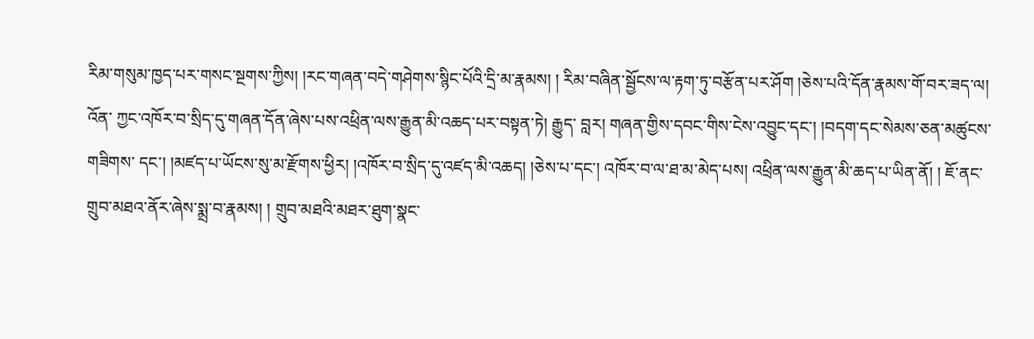རིམ་གསུམ་ཁྱད་པར་གསང་སྔགས་ཀྱིས། །རང་གཞན་བདེ་གཤེགས་སྙིང་པོའི་དྲི་མ་རྣམས། ། རིམ་བཞིན་སྦྱོངས་ལ་རྟག་ཏུ་བརྩོན་པར་ཤོག །ཅེས་པའི་དོན་རྣམས་གོ་བར་ཟད་ལ། འོན་ ཀྱང་འཁོར་བ་སྲིད་དུ་གཞན་དོན་ཞེས་པས་འཕྲིན་ལས་རྒྱུན་མི་འཆད་པར་བསྟན་ཏེ། རྒྱུད་ བླར། གཞན་གྱིས་དབང་གིས་ངེས་འབྱུང་དང་། །བདག་དང་སེམས་ཅན་མཚུངས་གཟིགས་ དང་། །མཛད་པ་ཡོངས་སུ་མ་རྫོགས་ཕྱིར། །འཁོར་བ་སྲིད་དུ་འཛད་མི་འཆད། །ཅེས་པ་དང་། འཁོར་བ་ལ་ཐ་མ་མེད་པས། འཕྲིན་ལས་རྒྱུན་མི་ཆད་པ་ཡིན་ནོ། ། ཇོ་ནང་གྲུབ་མཐའ་ནོར་ཞེས་སྨྲ་བ་རྣམས། ། གྲུབ་མཐའི་མཐར་ཐུག་སྣང་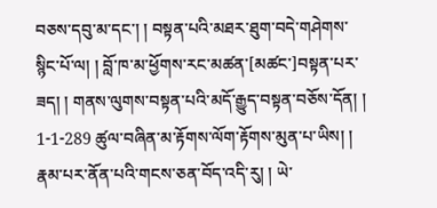བཅས་དབུ་མ་དང་། ། བསྟན་པའི་མཐར་ཐུག་བདེ་གཤེགས་སྙིང་པོ་ལ། ། བློ་ཁ་མ་ཕྱོགས་རང་མཚན་[མཚང་]བསྟན་པར་ཟད། ། གནས་ལུགས་བསྟན་པའི་མདོ་རྒྱུད་བསྟན་བཅོས་དོན། ། 1-1-289 ཚུལ་བཞིན་མ་རྟོགས་ལོག་རྟོགས་མུན་པ་ཡིས། ། རྣམ་པར་ནོན་པའི་གངས་ཅན་བོད་འདི་རུ། ། ཡེ་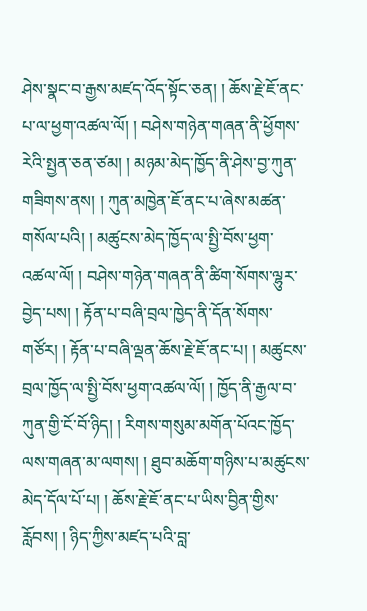ཤེས་སྣང་བ་རྒྱས་མཛད་འོད་སྟོང་ཅན། ། ཆོས་རྗེ་ཇོ་ནང་པ་ལ་ཕྱག་འཚལ་ལོ། ། བཤེས་གཉེན་གཞན་ནི་ཕྱོགས་རེའི་སྤྱན་ཅན་ཙམ། ། མཉམ་མེད་ཁྱོད་ནི་ཤེས་བྱ་ཀུན་གཟིགས་ནས། ། ཀུན་མཁྱེན་ཇོ་ནང་པ་ཞེས་མཚན་གསོལ་པའི། ། མཚུངས་མེད་ཁྱོད་ལ་སྤྱི་བོས་ཕྱག་འཚལ་ལོ། ། བཤེས་གཉེན་གཞན་ནི་ཚིག་སོགས་ལྷུར་བྱེད་པས། ། རྟོན་པ་བཞི་བྲལ་ཁྱེད་ནི་དོན་སོགས་གཙོར། ། རྟོན་པ་བཞི་ལྡན་ཆོས་རྗེ་ཇོ་ནང་པ། ། མཚུངས་བྲལ་ཁྱོད་ལ་སྤྱི་བོས་ཕྱག་འཚལ་ལོ། ། ཁྱོད་ནི་རྒྱལ་བ་ཀུན་གྱི་ངོ་བོ་ཉིད། ། རིགས་གསུམ་མགོན་པོའང་ཁྱོད་ལས་གཞན་མ་ལགས། ། ཐུབ་མཆོག་གཉིས་པ་མཚུངས་མེད་དོལ་པོ་པ། ། ཆོས་རྗེ་ཇོ་ནང་པ་ཡིས་བྱིན་གྱིས་རློབས། ། ཉིད་ཀྱིས་མཛད་པའི་བླ་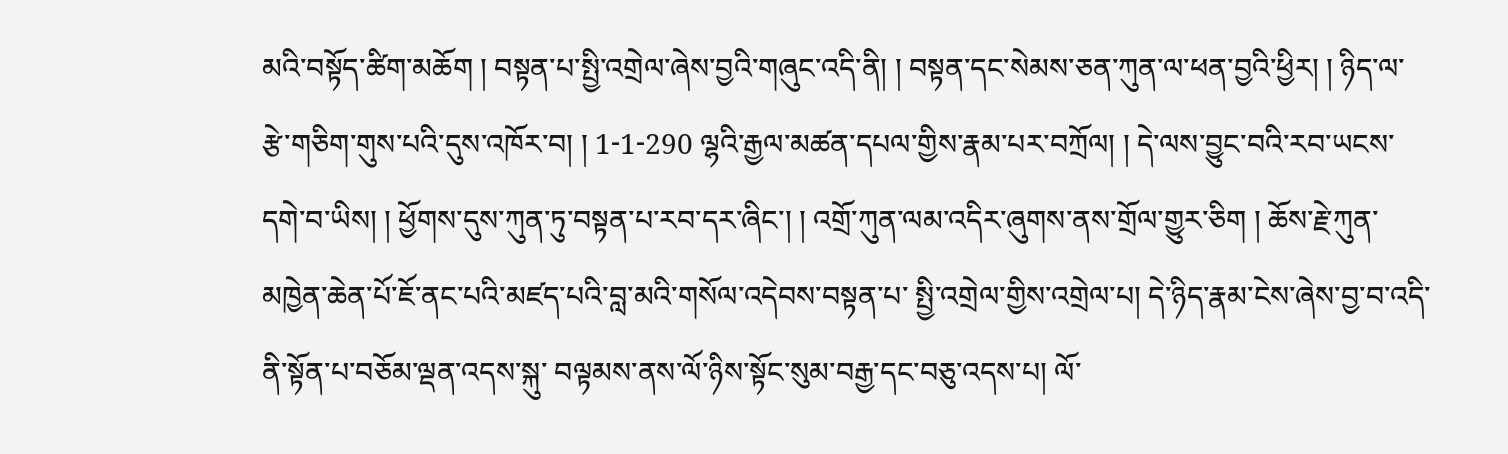མའི་བསྟོད་ཚིག་མཆོག ། བསྟན་པ་སྤྱི་འགྲེལ་ཞེས་བྱའི་གཞུང་འདི་ནི། ། བསྟན་དང་སེམས་ཅན་ཀུན་ལ་ཕན་བྱའི་ཕྱིར། ། ཉིད་ལ་རྩེ་གཅིག་གུས་པའི་དུས་འཁོར་བ། ། 1-1-290 ལྷའི་རྒྱལ་མཚན་དཔལ་གྱིས་རྣམ་པར་བཀྲོལ། ། དེ་ལས་བྱུང་བའི་རབ་ཡངས་དགེ་བ་ཡིས། ། ཕྱོགས་དུས་ཀུན་ཏུ་བསྟན་པ་རབ་དར་ཞིང་། ། འགྲོ་ཀུན་ལམ་འདིར་ཞུགས་ནས་གྲོལ་གྱུར་ཅིག ། ཆོས་རྗེ་ཀུན་མཁྱེན་ཆེན་པོ་ཇོ་ནང་པའི་མཛད་པའི་བླ་མའི་གསོལ་འདེབས་བསྟན་པ་ སྤྱི་འགྲེལ་གྱིས་འགྲེལ་པ། དེ་ཉིད་རྣམ་ངེས་ཞེས་བྱ་བ་འདི་ནི་སྟོན་པ་བཅོམ་ལྡན་འདས་སྐུ་ བལྟམས་ནས་ལོ་ཉིས་སྟོང་སུམ་བརྒྱ་དང་བཅུ་འདས་པ། ལོ་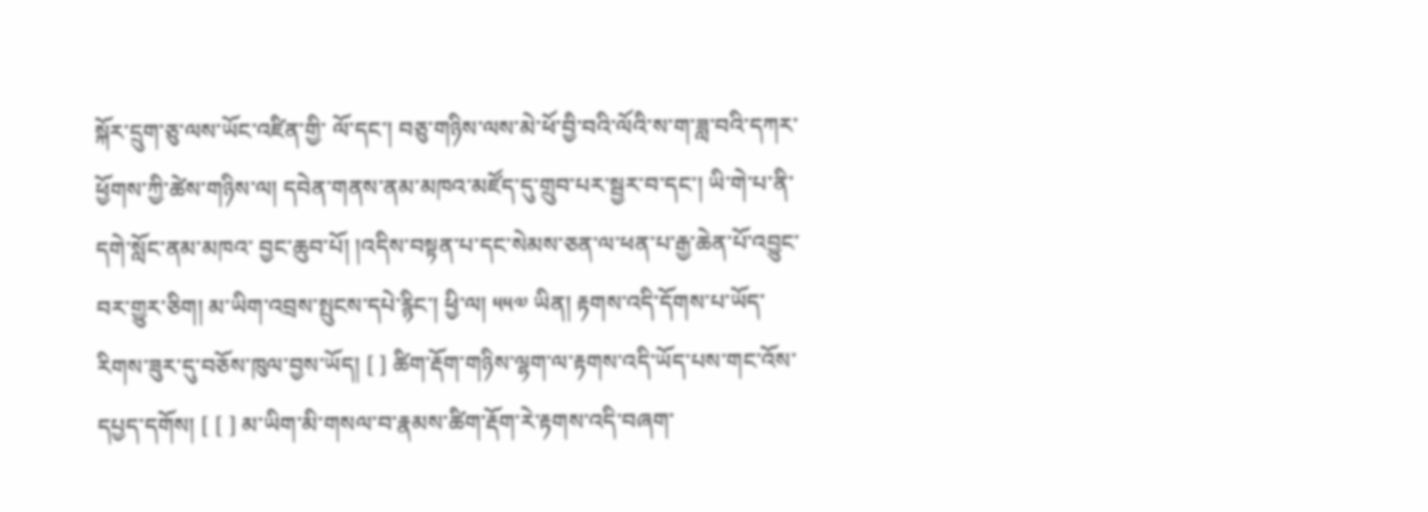སྐོར་དྲུག་ཅུ་ལས་ཡོང་འཛིན་གྱི་ ལོ་དང་། བཅུ་གཉིས་ལས་མེ་ཕོ་བྱི་བའི་ལོའི་ས་ག་ཟླ་བའི་དཀར་ཕྱོགས་ཀྱི་ཚེས་གཉིས་ལ། དབེན་གནས་ནམ་མཁའ་མཛོད་དུ་གྲུབ་པར་སྦྱར་བ་དང་། ཡི་གེ་པ་ནི་དགེ་སློང་ནམ་མཁའ་ བྱང་ཆུབ་པོ། །འདིས་བསྟན་པ་དང་སེམས་ཅན་ལ་ཕན་པ་རྒྱ་ཆེན་པོ་འབྱུང་བར་གྱུར་ཅིག། མ་ཡིག་འབྲས་སྤུངས་དཔེ་རྙིང་། ཕྱི་ལ། ༥༥༧ ཡིན། རྟགས་འདི་དོགས་པ་ཡོད་རིགས་ཟུར་དུ་བཅོས་ཁུལ་བྱས་ཡོད། [ ] ཚིག་རྡོག་གཉིས་ལྷག་ལ་རྟགས་འདི་ཡོད་པས་གང་འོས་དཔྱད་དགོས། [ [ ] མ་ཡིག་མི་གསལ་བ་རྣམས་ཚིག་རྡོག་རེ་རྟགས་འདི་བཞག་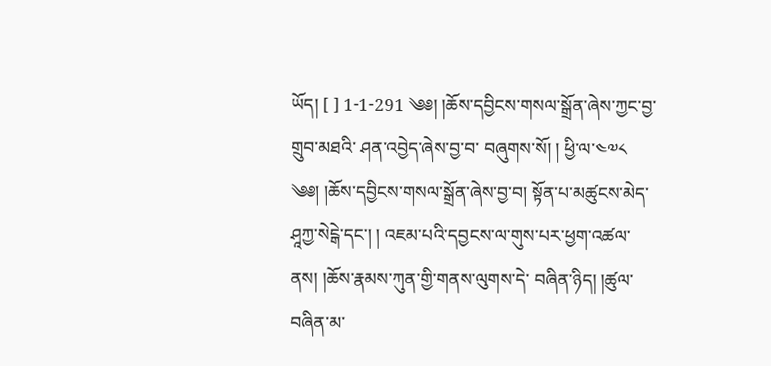ཡོད། [ ] 1-1-291 ༄༅། །ཆོས་དབྱིངས་གསལ་སྒྲོན་ཞེས་ཀྱང་བྱ་གྲུབ་མཐའི་ ཤན་འབྱེད་ཞེས་བྱ་བ་ བཞུགས་སོ། ། ཕྱི་ལ་༤༧༨ ༄༅། །ཆོས་དབྱིངས་གསལ་སྒྲོན་ཞེས་བྱ་བ། སྟོན་པ་མཚུངས་མེད་ཤཱཀྱ་སེངྒེ་དང་། ། འཇམ་པའི་དབྱངས་ལ་གུས་པར་ཕྱག་འཚལ་ནས། །ཆོས་རྣམས་ཀུན་གྱི་གནས་ལུགས་དེ་ བཞིན་ཉིད། །ཚུལ་བཞིན་མ་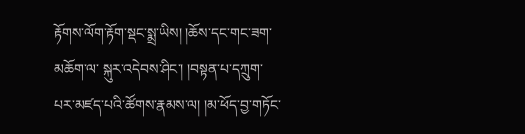རྟོགས་ལོག་རྟོག་སྡང་སྨྲ་ཡིས། །ཆོས་དང་གང་ཟག་མཆོག་ལ་ སྐུར་འདེབས་ཤིང་། །བསྟན་པ་དཀྲུག་པར་མཛད་པའི་ཚོགས་རྣམས་ལ། །མ་ཕོད་བྱ་གཏོང་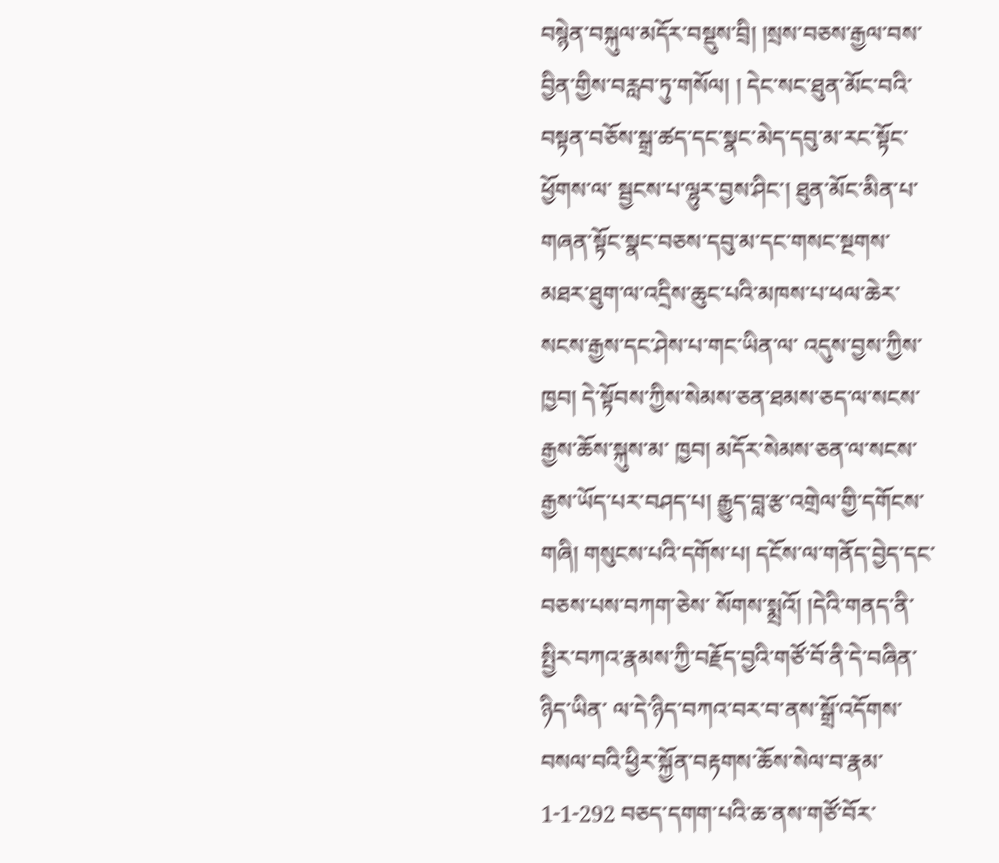བསྙེན་བསྐུལ་མདོར་བསྡུས་བྲི། །སྲས་བཅས་རྒྱལ་བས་བྱིན་གྱིས་བརླབ་ཏུ་གསོལ། ། དེང་སང་ཐུན་མོང་བའི་བསྟན་བཅོས་སྒྲ་ཚད་དང་སྣང་མེད་དབུ་མ་རང་སྟོང་ཕྱོགས་ལ་ སྦྱངས་པ་ལྷུར་བྱས་ཤིང་། ཐུན་མོང་མིན་པ་གཞན་སྟོང་སྣང་བཅས་དབུ་མ་དང་གསང་སྔགས་ མཐར་ཐུག་ལ་འདྲིས་ཆུང་པའི་མཁས་པ་ཕལ་ཆེར་སངས་རྒྱས་དང་ཤེས་པ་གང་ཡིན་ལ་ འདུས་བྱས་ཀྱིས་ཁྱབ། དེ་སྟོབས་ཀྱིས་སེམས་ཅན་ཐམས་ཅད་ལ་སངས་རྒྱས་ཆོས་སྐུས་མ་ ཁྱབ། མདོར་སེམས་ཅན་ལ་སངས་རྒྱས་ཡོད་པར་བཤད་པ། རྒྱུད་བླ་རྩ་འགྲེལ་གྱི་དགོངས་ གཞི། གསུངས་པའི་དགོས་པ། དངོས་ལ་གནོད་བྱེད་དང་བཅས་པས་བཀག་ཅེས་ སོགས་སྨྲའོ། །དེའི་གནད་ནི་སྤྱིར་བཀའ་རྣམས་ཀྱི་བརྗོད་བྱའི་གཙོ་བོ་ནི་དེ་བཞིན་ཉིད་ཡིན་ ལ་དེ་ཉིད་བཀའ་བར་བ་ནས་སྒྲོ་འདོགས་བསལ་བའི་ཕྱིར་སྐྱོན་བརྟགས་ཆོས་སེལ་བ་རྣམ་ 1-1-292 བཅད་དགག་པའི་ཆ་ནས་གཙོ་བོར་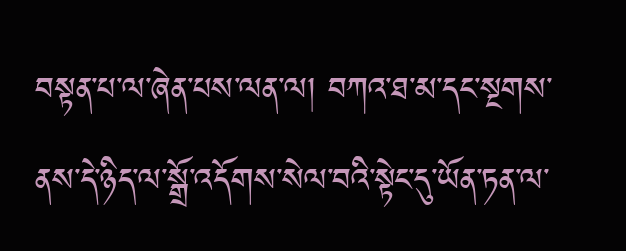བསྟན་པ་ལ་ཞེན་པས་ལན་ལ། བཀའ་ཐ་མ་དང་སྔགས་ ནས་དེ་ཉིད་ལ་སྒྲོ་འདོགས་སེལ་བའི་སྟེང་དུ་ཡོན་ཏན་ལ་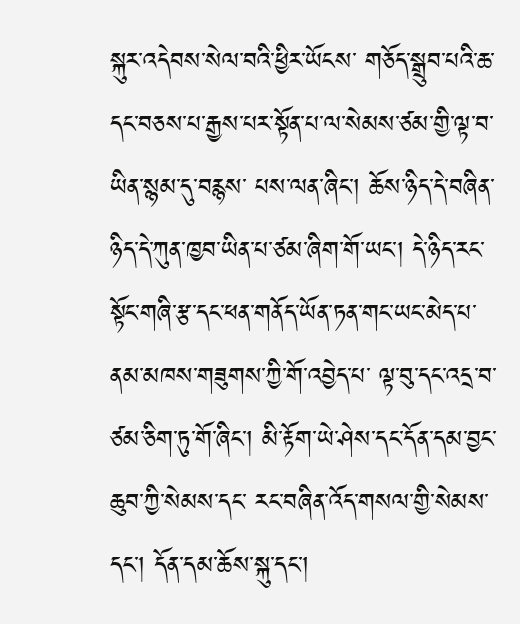སྐུར་འདེབས་སེལ་བའི་ཕྱིར་ཡོངས་ གཅོད་སྒྲུབ་པའི་ཆ་དང་བཅས་པ་རྒྱས་པར་སྟོན་པ་ལ་སེམས་ཙམ་གྱི་ལྟ་བ་ཡིན་སྙམ་དུ་བརྙས་ པས་ལན་ཞིང་། ཆོས་ཉིད་དེ་བཞིན་ཉིད་དེ་ཀུན་ཁྱབ་ཡིན་པ་ཙམ་ཞིག་གོ་ཡང་། དེ་ཉིད་རང་ སྟོང་གཞི་རྩ་དང་ཕན་གནོད་ཡོན་ཏན་གང་ཡང་མེད་པ་ནམ་མཁས་གཟུགས་ཀྱི་གོ་འབྱེད་པ་ ལྟ་བུ་དང་འདྲ་བ་ཙམ་ཅིག་ཏུ་གོ་ཞིང་། མི་རྟོག་ཡེ་ཤེས་དང་དོན་དམ་བྱང་ཆུབ་ཀྱི་སེམས་དང་ རང་བཞིན་འོད་གསལ་གྱི་སེམས་དང་། དོན་དམ་ཆོས་སྐུ་དང་།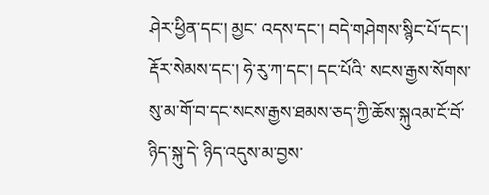ཤེར་ཕྱིན་དང་། མྱང་ འདས་དང་། བདེ་གཤེགས་སྙིང་པོ་དང་། རྡོར་སེམས་དང་། ཧེ་རུ་ཀ་དང་། དང་པོའི་ སངས་རྒྱས་སོགས་སུ་མ་གོ་བ་དང་སངས་རྒྱས་ཐམས་ཅད་ཀྱི་ཆོས་སྐུའམ་ངོ་བོ་ཉིད་སྐུ་དེ་ ཉིད་འདུས་མ་བྱས་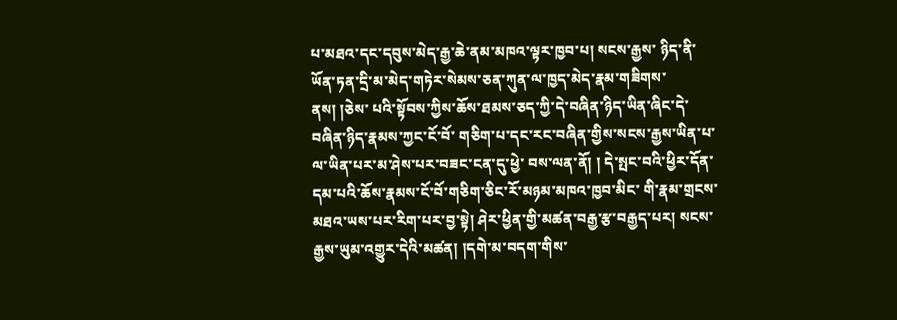པ་མཐའ་དང་དབུས་མེད་རྒྱ་ཆེ་ནམ་མཁའ་ལྟར་ཁྱབ་པ། སངས་རྒྱས་ ཉིད་ནི་ཡོན་ཏན་དྲི་མ་མེད་གཏེར་སེམས་ཅན་ཀུན་ལ་ཁྱད་མེད་རྣམ་གཟིགས་ནས། །ཅེས་ པའི་སྟོབས་ཀྱིས་ཆོས་ཐམས་ཅད་ཀྱི་དེ་བཞིན་ཉིད་ཡིན་ཞིང་དེ་བཞིན་ཉིད་རྣམས་ཀྱང་ངོ་བོ་ གཅིག་པ་དང་རང་བཞིན་གྱིས་སངས་རྒྱས་ཡིན་པ་ལ་ཡིན་པར་མ་ཤེས་པར་བཟང་ངན་དུ་ཕྱེ་ བས་ལན་ནོ། ། དེ་སྤང་བའི་ཕྱིར་དོན་དམ་པའི་ཆོས་རྣམས་ངོ་བོ་གཅིག་ཅིང་རོ་མཉམ་མཁའ་ཁྱབ་མིང་ གི་རྣམ་གྲངས་མཐའ་ཡས་པར་རིག་པར་བྱ་སྟེ། ཤེར་ཕྱིན་གྱི་མཚན་བརྒྱ་རྩ་བརྒྱད་པར། སངས་རྒྱས་ཡུམ་འགྱུར་དེའི་མཚན། །དགེ་མ་བདག་གིས་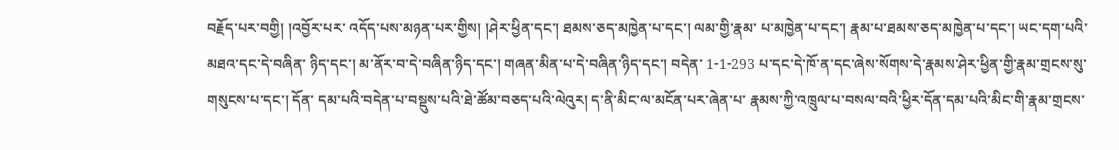བརྗོད་པར་བགྱི། །འབྱོར་པར་ འདོད་པས་མཉན་པར་གྱིས། །ཤེར་ཕྱིན་དང་། ཐམས་ཅད་མཁྱེན་པ་དང་། ལམ་གྱི་རྣམ་ པ་མཁྱེན་པ་དང་། རྣམ་པ་ཐམས་ཅད་མཁྱེན་པ་དང་། ཡང་དག་པའི་མཐའ་དང་དེ་བཞིན་ ཉིད་དང་། མ་ནོར་བ་དེ་བཞིན་ཉིད་དང་། གཞན་མིན་པ་དེ་བཞིན་ཉིད་དང་། བདེན་ 1-1-293 པ་དང་དེ་ཁོ་ན་དང་ཞེས་སོགས་དེ་རྣམས་ཤེར་ཕྱིན་གྱི་རྣམ་གྲངས་སུ་གསུངས་པ་དང་། དོན་ དམ་པའི་བདེན་པ་བསྡུས་པའི་ཐེ་ཚོམ་བཅད་པའི་ལེའུར། ད་ནི་མིང་ལ་མངོན་པར་ཞེན་པ་ རྣམས་ཀྱི་འཁྲུལ་པ་བསལ་བའི་ཕྱིར་དོན་དམ་པའི་མིང་གི་རྣམ་གྲངས་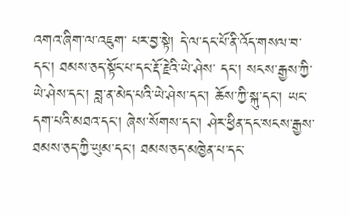འགའ་ཞིག་ལ་འཇུག་ པར་བྱ་སྟེ། དེ་ལ་དང་པོ་ནི་འོད་གསལ་བ་དང་། ཐམས་ཅད་སྟོང་པ་དང་རྡོ་རྗེའི་ཡེ་ཤེས་ དང་། སངས་རྒྱས་ཀྱི་ཡེ་ཤེས་དང་། བླ་ན་མེད་པའི་ཡེ་ཤེས་དང་། ཆོས་ཀྱི་སྐུ་དང་། ཡང་ དག་པའི་མཐའ་དང་། ཞེས་སོགས་དང་། ཤེར་ཕྱིན་དང་སངས་རྒྱས་ཐམས་ཅད་ཀྱི་ཡུམ་དང་། ཐམས་ཅད་མཁྱེན་པ་དང་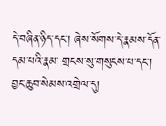དེ་བཞིན་ཉིད་དང་། ཞེས་སོགས་དེ་རྣམས་དོན་དམ་པའི་རྣམ་ གྲངས་སུ་གསུངས་པ་དང་། བྱང་ཆུབ་སེམས་འགྲེལ་དུ།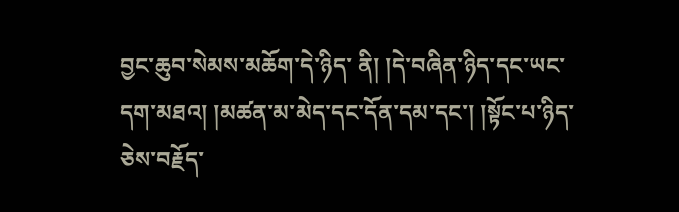བྱང་ཆུབ་སེམས་མཆོག་དེ་ཉིད་ ནི། །དེ་བཞིན་ཉིད་དང་ཡང་དག་མཐའ། །མཚན་མ་མེད་དང་དོན་དམ་དང་། །སྟོང་པ་ཉིད་ ཅེས་བརྗོད་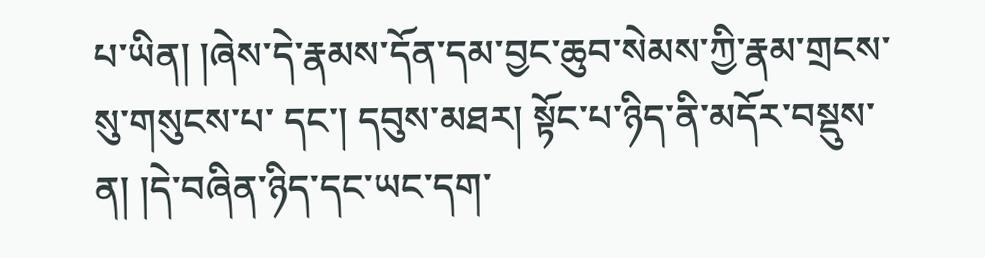པ་ཡིན། །ཞེས་དེ་རྣམས་དོན་དམ་བྱང་ཆུབ་སེམས་ཀྱི་རྣམ་གྲངས་སུ་གསུངས་པ་ དང་། དབུས་མཐར། སྟོང་པ་ཉིད་ནི་མདོར་བསྡུས་ན། །དེ་བཞིན་ཉིད་དང་ཡང་དག་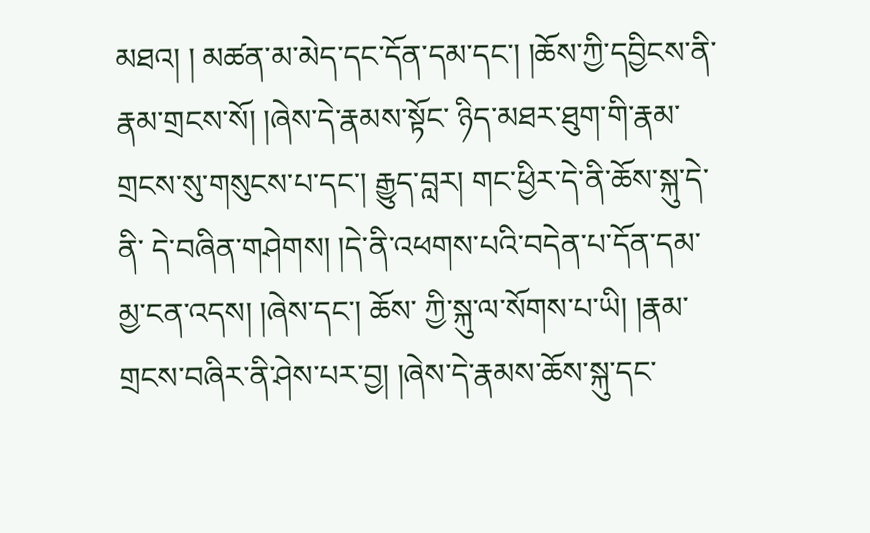མཐའ། ། མཚན་མ་མེད་དང་དོན་དམ་དང་། །ཆོས་ཀྱི་དབྱིངས་ནི་རྣམ་གྲངས་སོ། །ཞེས་དེ་རྣམས་སྟོང་ ཉིད་མཐར་ཐུག་གི་རྣམ་གྲངས་སུ་གསུངས་པ་དང་། རྒྱུད་བླར། གང་ཕྱིར་དེ་ནི་ཆོས་སྐུ་དེ་ནི་ དེ་བཞིན་གཤེགས། །དེ་ནི་འཕགས་པའི་བདེན་པ་དོན་དམ་མྱ་ངན་འདས། །ཞེས་དང་། ཆོས་ ཀྱི་སྐུ་ལ་སོགས་པ་ཡི། །རྣམ་གྲངས་བཞིར་ནི་ཤེས་པར་བྱ། །ཞེས་དེ་རྣམས་ཆོས་སྐུ་དང་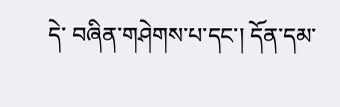དེ་ བཞིན་གཤེགས་པ་དང་། དོན་དམ་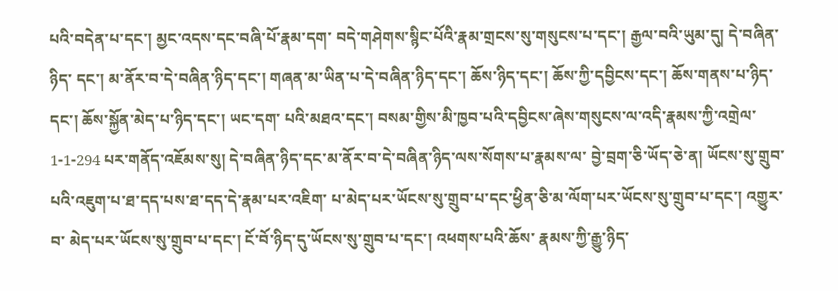པའི་བདེན་པ་དང་། མྱང་འདས་དང་བཞི་པོ་རྣམ་དག་ བདེ་གཤེགས་སྙིང་པོའི་རྣམ་གྲངས་སུ་གསུངས་པ་དང་། རྒྱལ་བའི་ཡུམ་དུ། དེ་བཞིན་ཉིད་ དང་། མ་ནོར་བ་དེ་བཞིན་ཉིད་དང་། གཞན་མ་ཡིན་པ་དེ་བཞིན་ཉིད་དང་། ཆོས་ཉིད་དང་། ཆོས་ཀྱི་དབྱིངས་དང་། ཆོས་གནས་པ་ཉིད་དང་། ཆོས་སྐྱོན་མེད་པ་ཉིད་དང་། ཡང་དག་ པའི་མཐའ་དང་། བསམ་གྱིས་མི་ཁྱབ་པའི་དབྱིངས་ཞེས་གསུངས་ལ་འདི་རྣམས་ཀྱི་འགྲེལ་ 1-1-294 པར་གནོད་འཇོམས་སུ། དེ་བཞིན་ཉིད་དང་མ་ནོར་བ་དེ་བཞིན་ཉིད་ལས་སོགས་པ་རྣམས་ལ་ བྱེ་བྲག་ཅི་ཡོད་ཅེ་ན། ཡོངས་སུ་གྲུབ་པའི་འཇུག་པ་ཐ་དད་པས་ཐ་དད་དེ་རྣམ་པར་འཇིག་ པ་མེད་པར་ཡོངས་སུ་གྲུབ་པ་དང་ཕྱིན་ཅི་མ་ལོག་པར་ཡོངས་སུ་གྲུབ་པ་དང་། འགྱུར་བ་ མེད་པར་ཡོངས་སུ་གྲུབ་པ་དང་། ངོ་བོ་ཉིད་དུ་ཡོངས་སུ་གྲུབ་པ་དང་། འཕགས་པའི་ཆོས་ རྣམས་ཀྱི་རྒྱུ་ཉིད་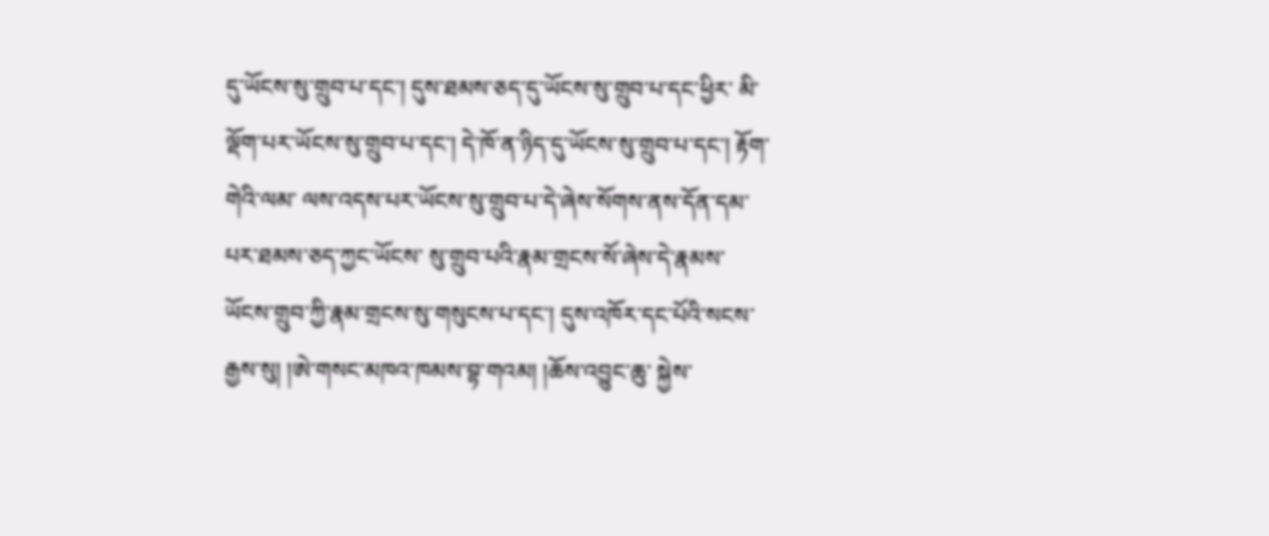དུ་ཡོངས་སུ་གྲུབ་པ་དང་། དུས་ཐམས་ཅད་དུ་ཡོངས་སུ་གྲུབ་པ་དང་ཕྱིར་ མི་ལྡོག་པར་ཡོངས་སུ་གྲུབ་པ་དང་། དེ་ཁོ་ན་ཉིད་དུ་ཡོངས་སུ་གྲུབ་པ་དང་། རྟོག་གེའི་ལམ་ ལས་འདས་པར་ཡོངས་སུ་གྲུབ་པ་དེ་ཞེས་སོགས་ནས་དོན་དམ་པར་ཐམས་ཅད་ཀྱང་ཡོངས་ སུ་གྲུབ་པའི་རྣམ་གྲངས་སོ་ཞེས་དེ་རྣམས་ཡོངས་གྲུབ་ཀྱི་རྣམ་གྲངས་སུ་གསུངས་པ་དང་། དུས་འཁོར་དང་པོའི་སངས་རྒྱས་སུ། །ཨེ་གསང་མཁའ་ཁམས་བྷ་གའམ། །ཆོས་འབྱུང་ཆུ་ སྐྱེས་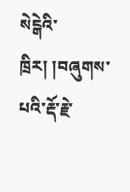སེངྒེའི་ཁྲིར། །བཞུགས་པའི་རྡོ་རྗེ་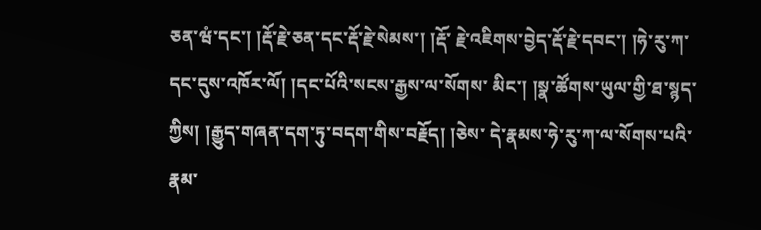ཅན་ཝཾ་དང་། །རྡོ་རྗེ་ཅན་དང་རྡོ་རྗེ་སེམས་། །རྡོ་ རྗེ་འཇིགས་བྱེད་རྡོ་རྗེ་དབང་། །ཧེ་རུ་ཀ་དང་དུས་འཁོར་ལོ། །དང་པོའི་སངས་རྒྱས་ལ་སོགས་ མིང་། །སྣ་ཚོགས་ཡུལ་གྱི་ཐ་སྙད་ཀྱིས། །རྒྱུད་གཞན་དག་ཏུ་བདག་གིས་བརྗོད། །ཅེས་ དེ་རྣམས་ཧེ་རུ་ཀ་ལ་སོགས་པའི་རྣམ་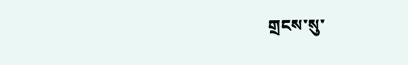གྲངས་སུ་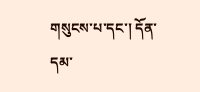གསུངས་པ་དང་། དོན་དམ་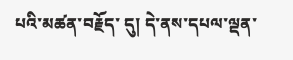པའི་མཚན་བརྗོད་ དུ། དེ་ནས་དཔལ་ལྡན་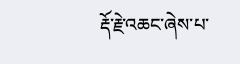རྡོ་རྗེ་འཆང་ཞེས་པ་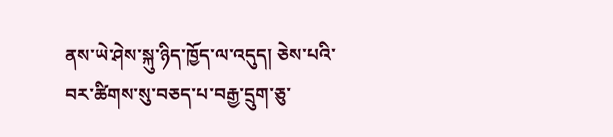ནས་ཡེ་ཤེས་སྐུ་ཉིད་ཁྱོད་ལ་འདུད། ཅེས་པའི་ བར་ཚིགས་སུ་བཅད་པ་བརྒྱ་དྲུག་ཅུ་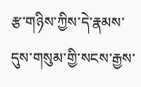རྩ་གཉིས་ཀྱིས་དེ་རྣམས་དུས་གསུམ་གྱི་སངས་རྒྱས་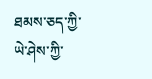ཐམས་ཅད་ཀྱི་ཡེ་ཤེས་ཀྱི་